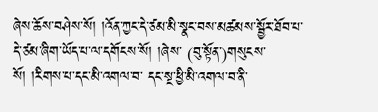ཞེས་ཆོས་བཤེས་སོ། །འོན་ཀྱང་དེ་ཙམ་མི་སྣང་བས་མཚམས་སྦྱོར་ཐོབ་པ་ དེ་ཙམ་ཞིག་ཡོད་པ་ལ་དགོངས་སོ། །ཞེས་ (བུ་སྟོན་)གསུངས་སོ། །རིགས་པ་དང་མི་འགལ་བ་ དང་སྔ་ཕྱི་མི་འགལ་བ་ནི་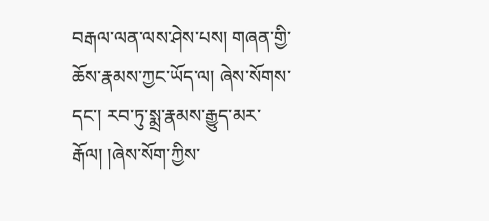བརྒལ་ལན་ལས་ཤེས་པས། གཞན་གྱི་ཆོས་རྣམས་ཀྱང་ཡོད་ལ། ཞེས་སོགས་དང་། རབ་ཏུ་སྨྲ་རྣམས་རྒྱུད་མར་རྒོལ། །ཞེས་སོག་ཀྱིས་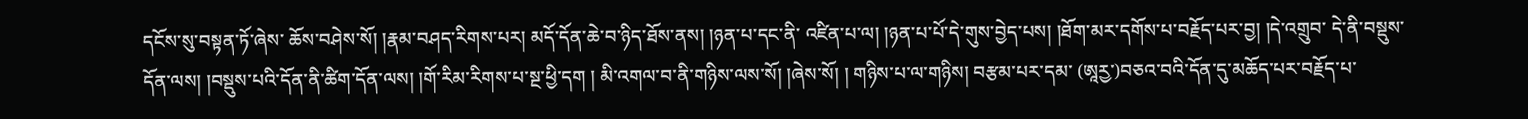དངོས་སུ་བསྟན་ཏོ་ཞེས་ ཆོས་བཤེས་སོ། །རྣམ་བཤད་རིགས་པར། མདོ་དོན་ཆེ་བ་ཉིད་ཐོས་ནས། །ཉན་པ་དང་ནི་ འཛིན་པ་ལ། །ཉན་པ་པོ་དེ་གུས་བྱེད་པས། །ཐོག་མར་དགོས་པ་བརྗོད་པར་བྱ། །དེ་འགྲུབ་ དེ་ནི་བསྡུས་དོན་ལས། །བསྡུས་པའི་དོན་ནི་ཚིག་དོན་ལས། །གོ་རིམ་རིགས་པ་སྔ་ཕྱི་དག ། མི་འགལ་བ་ནི་གཉིས་ལས་སོ། །ཞེས་སོ། ། གཉིས་པ་ལ་གཉིས། བརྩམ་པར་དམ་ (ཨཱརྱ་)བཅའ་བའི་དོན་དུ་མཆོད་པར་བརྗོད་པ་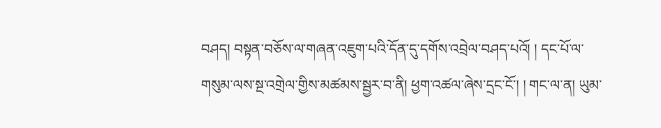བཤད། བསྟན་བཅོས་ལ་གཞན་འཇུག་པའི་དོན་དུ་དགོས་འབྲེལ་བཤད་པའོ། ། དང་པོ་ལ་གསུམ་ལས་སྔ་འགྲེལ་གྱིས་མཚམས་སྦྱར་བ་ནི། ཕྱག་འཚལ་ཞེས་དྲང་ངོ་། ། གང་ལ་ན། ཡུམ་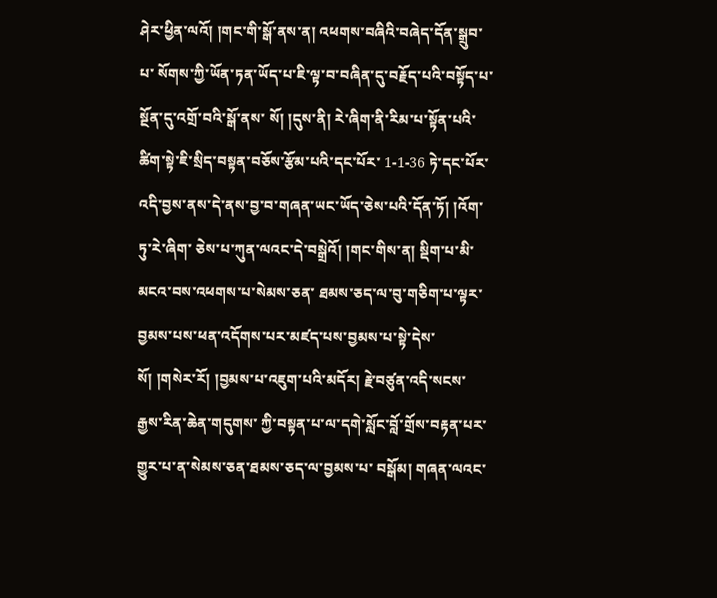ཤེར་ཕྱིན་ལའོ། །གང་གི་སྒོ་ནས་ན། འཕགས་བཞིའི་བཞེད་དོན་སྒྲུབ་པ་ སོགས་ཀྱི་ཡོན་ཏན་ཡོད་པ་ཇི་ལྟ་བ་བཞིན་དུ་བརྗོད་པའི་བསྟོད་པ་སྔོན་དུ་འགྲོ་བའི་སྒོ་ནས་ སོ། །དུས་ནི། རེ་ཞིག་ནི་རིམ་པ་སྟོན་པའི་ཚིག་སྟེ་ཇི་སྲིད་བསྟན་བཅོས་རྩོམ་པའི་དང་པོར་ 1-1-36 ཏེ་དང་པོར་འདི་བྱས་ནས་དེ་ནས་བྱ་བ་གཞན་ཡང་ཡོད་ཅེས་པའི་དོན་ཏོ། །འོག་ཏུ་རེ་ཞིག་ ཅེས་པ་ཀུན་ལའང་དེ་བསྒྲེའོ། །གང་གིས་ན། སྡིག་པ་མི་མངའ་བས་འཕགས་པ་སེམས་ཅན་ ཐམས་ཅད་ལ་བུ་གཅིག་པ་ལྟར་བྱམས་པས་ཕན་འདོགས་པར་མཛད་པས་བྱམས་པ་སྟེ་དེས་ སོ། །གསེར་རོ། །བྱམས་པ་འཇུག་པའི་མདོར། རྗེ་བཙུན་འདི་སངས་རྒྱས་རིན་ཆེན་གདུགས་ ཀྱི་བསྟན་པ་ལ་དགེ་སློང་བློ་གྲོས་བརྟན་པར་གྱུར་པ་ན་སེམས་ཅན་ཐམས་ཅད་ལ་བྱམས་པ་ བསྒོམ། གཞན་ལའང་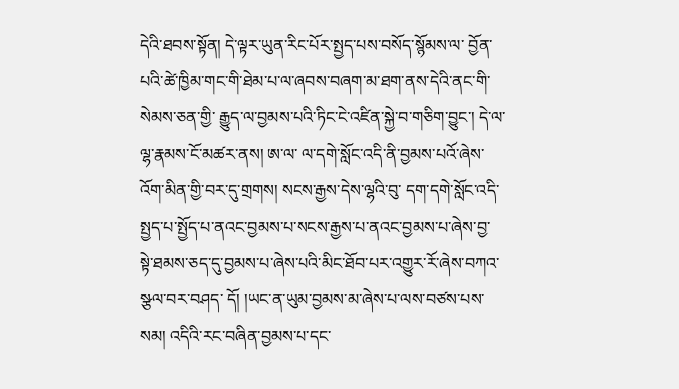དེའི་ཐབས་སྟོན། དེ་ལྟར་ཡུན་རིང་པོར་སྤྱད་པས་བསོད་སྙོམས་ལ་ བྱོན་པའི་ཚེ་ཁྱིམ་གང་གི་ཐེམ་པ་ལ་ཞབས་བཞག་མ་ཐག་ནས་དེའི་ནང་གི་སེམས་ཅན་གྱི་ རྒྱུད་ལ་བྱམས་པའི་ཏིང་ངེ་འཛིན་སྐྱེ་བ་གཅིག་བྱུང་། དེ་ལ་ལྷ་རྣམས་ངོ་མཚར་ནས། ཨ་ལ་ ལ་དགེ་སློང་འདི་ནི་བྱམས་པའོ་ཞེས་འོག་མིན་གྱི་བར་དུ་གྲགས། སངས་རྒྱས་དེས་ལྷའི་བུ་ དག་དགེ་སློང་འདི་སྤྱད་པ་སྤྱོད་པ་ནའང་བྱམས་པ་སངས་རྒྱས་པ་ནའང་བྱམས་པ་ཞེས་བྱ་ སྟེ་ཐམས་ཅད་དུ་བྱམས་པ་ཞེས་པའི་མིང་ཐོབ་པར་འགྱུར་རོ་ཞེས་བཀའ་སྩལ་བར་བཤད་ དོ། །ཡང་ན་ཡུམ་བྱམས་མ་ཞེས་པ་ལས་བཙས་པས་སམ། འདིའི་རང་བཞིན་བྱམས་པ་དང་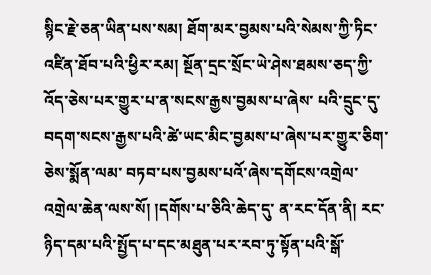སྙིང་རྗེ་ཅན་ཡིན་པས་སམ། ཐོག་མར་བྱམས་པའི་སེམས་ཀྱི་ཏིང་འཛིན་ཐོབ་པའི་ཕྱིར་རམ། སྔོན་དྲང་སྲོང་ཡེ་ཤེས་ཐམས་ཅད་ཀྱི་འོད་ཅེས་པར་གྱུར་པ་ན་སངས་རྒྱས་བྱམས་པ་ཞེས་ པའི་དྲུང་དུ་བདག་སངས་རྒྱས་པའི་ཚེ་ཡང་མིང་བྱམས་པ་ཞེས་པར་གྱུར་ཅིག་ཅེས་སྨོན་ལམ་ བཏབ་པས་བྱམས་པའོ་ཞེས་དགོངས་འགྲེལ་འགྲེལ་ཆེན་ལས་སོ། །དགོས་པ་ཅིའི་ཆེད་དུ་ ན་རང་དོན་ནི། རང་ཉིད་དམ་པའི་སྤྱོད་པ་དང་མཐུན་པར་རབ་ཏུ་སྟོན་པའི་སྒོ་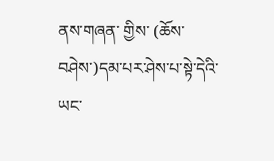ནས་གཞན་ གྱིས་ (ཆོས་བཤེས་)དམ་པར་ཤེས་པ་སྟེ་དེའི་ཡང་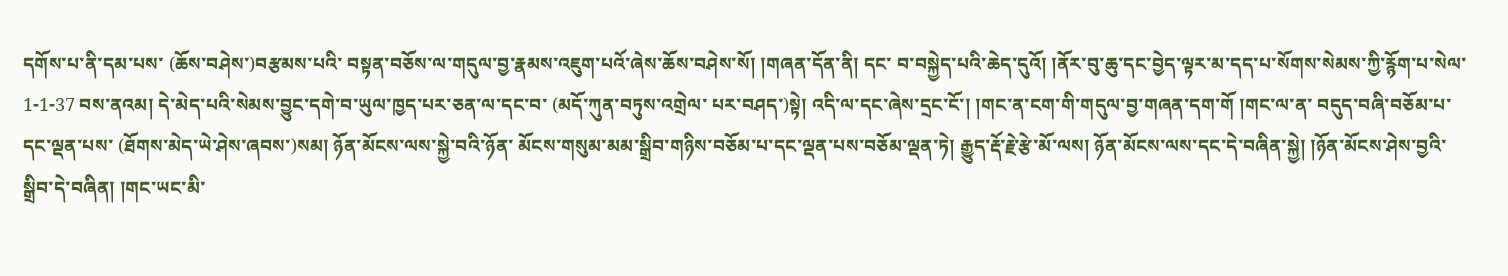དགོས་པ་ནི་དམ་པས་ (ཆོས་བཤེས་)བརྩམས་པའི་ བསྟན་བཅོས་ལ་གདུལ་བྱ་རྣམས་འཇུག་པའོ་ཞེས་ཆོས་བཤེས་སོ། །གཞན་དོན་ནི། དང་ བ་བསྐྱེད་པའི་ཆེད་དུའོ། །ནོར་བུ་ཆུ་དང་བྱེད་ལྟར་མ་དད་པ་སོགས་སེམས་ཀྱི་རྙོག་པ་སེལ་ 1-1-37 བས་ནའམ། དེ་མེད་པའི་སེམས་བྱུང་དགེ་བ་ཡུལ་ཁྱད་པར་ཅན་ལ་དང་བ་ (མདོ་ཀུན་བཏུས་འགྲེལ་ པར་བཤད་)སྟེ། འདི་ལ་དང་ཞེས་དྲང་ངོ་། །གང་ན་ངག་གི་གདུལ་བྱ་གཞན་དག་གོ །གང་ལ་ན་ བདུད་བཞི་བཅོམ་པ་དང་ལྡན་པས་ (ཐོགས་མེད་ཡེ་ཤེས་ཞབས་)སམ། ཉོན་མོངས་ལས་སྐྱེ་བའི་ཉོན་ མོངས་གསུམ་མམ་སྒྲིབ་གཉིས་བཅོམ་པ་དང་ལྡན་པས་བཅོམ་ལྡན་ཏེ། རྒྱུད་རྡོ་རྗེ་རྩེ་མོ་ལས། ཉོན་མོངས་ལས་དང་དེ་བཞིན་སྐྱེ། །ཉོན་མོངས་ཤེས་བྱའི་སྒྲིབ་དེ་བཞིན། །གང་ཡང་མི་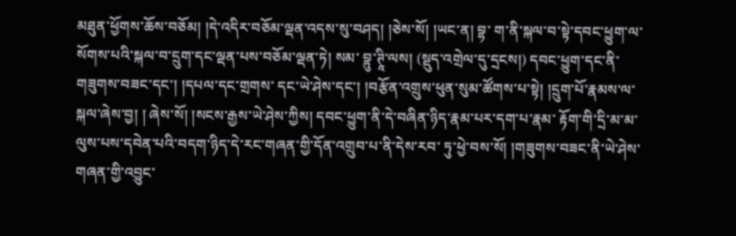མཐུན་ཕྱོགས་ཆོས་བཅོམ། །དེ་འདིར་བཅོམ་ལྡན་འདས་སུ་བཤད། །ཅེས་སོ། །ཡང་ན། བྷ་ ག་ནི་སྐལ་བ་སྟེ་དབང་ཕྱུག་ལ་སོགས་པའི་སྐལ་བ་དྲུག་དང་ལྡན་པས་བཅོམ་ལྡན་ཏེ། སམ་ བྷུ་ཊཱི་ལས། (སྡུད་འགྲེལ་དུ་དྲངས།) དབང་ཕྱུག་དང་ནི་གཟུགས་བཟང་དང་། །དཔལ་དང་གྲགས་ དང་ཡེ་ཤེས་དང་། །བརྩོན་འགྲུས་ཕུན་སུམ་ཚོགས་པ་སྟེ། །དྲུག་པོ་རྣམས་ལ་སྐལ་ཞེས་བྱ། ། ཞེས་སོ། །སངས་རྒྱས་ཡེ་ཤེས་ཀྱིས། དབང་ཕྱུག་ནི་དེ་བཞིན་ཉིད་རྣམ་པར་དག་པ་རྣམ་ རྟོག་གི་དྲི་མ་མ་ལུས་པས་དབེན་པའི་བདག་ཉིད་དེ་རང་གཞན་གྱི་དོན་འགྲུབ་པ་ནི་དེས་རབ་ ཏུ་ཕྱེ་བས་སོ། །གཟུགས་བཟང་ནི་ཡེ་ཤེས་གཞན་གྱི་འབྱུང་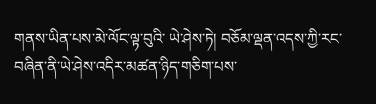གནས་ཡིན་པས་མེ་ལོང་ལྟ་བུའི་ ཡེ་ཤེས་ཏེ། བཅོམ་ལྡན་འདས་ཀྱི་རང་བཞིན་ནི་ཡེ་ཤེས་འདིར་མཚན་ཉིད་གཅིག་པས་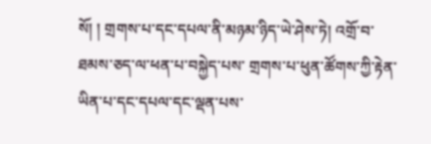སོ། ། གྲགས་པ་དང་དཔལ་ནི་མཉམ་ཉིད་ཡེ་ཤེས་ཏེ། འགྲོ་བ་ཐམས་ཅད་ལ་ཕན་པ་བསྐྱེད་པས་ གྲགས་པ་ཕུན་ཚོགས་ཀྱི་རྟེན་ཡིན་པ་དང་དཔལ་དང་ལྡན་པས་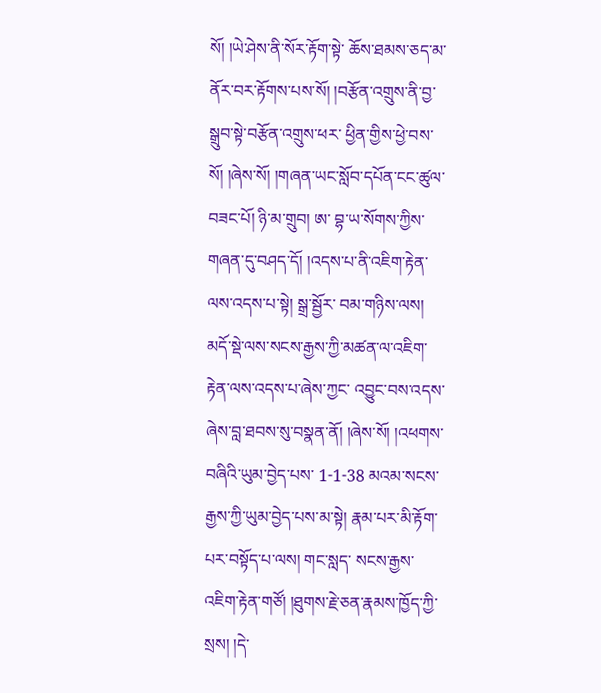སོ། །ཡེ་ཤེས་ནི་སོར་རྟོག་སྟེ་ ཆོས་ཐམས་ཅད་མ་ནོར་བར་རྟོགས་པས་སོ། །བརྩོན་འགྲུས་ནི་བྱ་སྒྲུབ་སྟེ་བརྩོན་འགྲུས་ཕར་ ཕྱིན་གྱིས་ཕྱེ་བས་སོ། །ཞེས་སོ། །གཞན་ཡང་སློབ་དཔོན་ངང་ཚུལ་བཟང་པོ། ཉི་མ་གྲུབ། ཨ་ བྷ་ཡ་སོགས་ཀྱིས་གཞན་དུ་བཤད་དོ། །འདས་པ་ནི་འཇིག་རྟེན་ལས་འདས་པ་སྟེ། སྒྲ་སྦྱོར་ བམ་གཉིས་ལས། མདོ་སྡེ་ལས་སངས་རྒྱས་ཀྱི་མཚན་ལ་འཇིག་རྟེན་ལས་འདས་པ་ཞེས་ཀྱང་ འབྱུང་བས་འདས་ཞེས་བླ་ཐབས་སུ་བསྣན་ནོ། །ཞེས་སོ། །འཕགས་བཞིའི་ཡུམ་བྱེད་པས་ 1-1-38 མའམ་སངས་རྒྱས་ཀྱི་ཡུམ་བྱེད་པས་མ་སྟེ། རྣམ་པར་མི་རྟོག་པར་བསྟོད་པ་ལས། གང་སླད་ སངས་རྒྱས་འཇིག་རྟེན་གཙོ། །ཐུགས་རྗེ་ཅན་རྣམས་ཁྱོད་ཀྱི་སྲས། །དེ་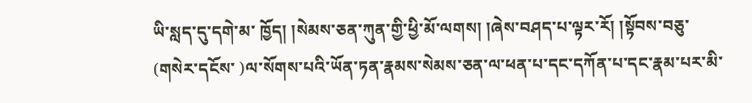ཡི་སླད་དུ་དགེ་མ་ ཁྱོད། །སེམས་ཅན་ཀུན་གྱི་ཕྱི་མོ་ལགས། །ཞེས་བཤད་པ་ལྟར་རོ། །སྟོབས་བཅུ་ (གསེར་དངོས་ )ལ་སོགས་པའི་ཡོན་ཏན་རྣམས་སེམས་ཅན་ལ་ཕན་པ་དང་དཀོན་པ་དང་རྣམ་པར་མི་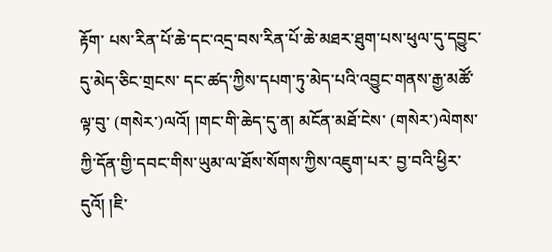རྟོག་ པས་རིན་པོ་ཆེ་དང་འདྲ་བས་རིན་པོ་ཆེ་མཐར་ཐུག་པས་ཕུལ་དུ་དབྱུང་དུ་མེད་ཅིང་གྲངས་ དང་ཚད་ཀྱིས་དཔག་ཏུ་མེད་པའི་འབྱུང་གནས་རྒྱ་མཚོ་ལྟ་བུ་ (གསེར་)ལའོ། །གང་གི་ཆེད་དུ་ན། མངོན་མཐོ་ངེས་ (གསེར་)ལེགས་ཀྱི་དོན་གྱི་དབང་གིས་ཡུམ་ལ་ཐོས་སོགས་ཀྱིས་འཇུག་པར་ བྱ་བའི་ཕྱིར་དུའོ། །ཇི་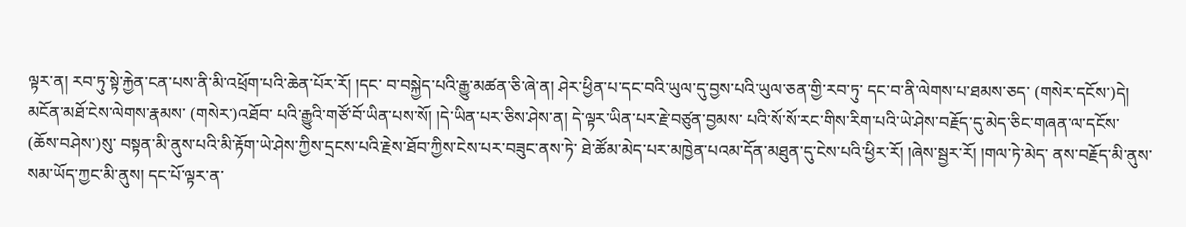ལྟར་ན། རབ་ཏུ་སྟེ་རྐྱེན་ངན་པས་ནི་མི་འཕྲོག་པའི་ཆེན་པོར་རོ། །དང་ བ་བསྐྱེད་པའི་རྒྱུ་མཚན་ཅི་ཞེ་ན། ཤེར་ཕྱིན་པ་དང་བའི་ཡུལ་དུ་བྱས་པའི་ཡུལ་ཅན་གྱི་རབ་ཏུ་ དང་བ་ནི་ལེགས་པ་ཐམས་ཅད་ (གསེར་དངོས་)དེ། མངོན་མཐོ་ངེས་ལེགས་རྣམས་ (གསེར་)འཐོབ་ པའི་རྒྱུའི་གཙོ་བོ་ཡིན་པས་སོ། །དེ་ཡིན་པར་ཅིས་ཤེས་ན། དེ་ལྟར་ཡིན་པར་རྗེ་བཙུན་བྱམས་ པའི་སོ་སོ་རང་གིས་རིག་པའི་ཡེ་ཤེས་བརྗོད་དུ་མེད་ཅིང་གཞན་ལ་དངོས་ (ཆོས་བཤེས་)སུ་ བསྟན་མི་ནུས་པའི་མི་རྟོག་ཡེ་ཤེས་ཀྱིས་དྲངས་པའི་རྗེས་ཐོབ་ཀྱིས་ངེས་པར་བཟུང་ནས་ཏེ་ ཐེ་ཚོམ་མེད་པར་མཁྱེན་པའམ་དོན་མཐུན་དུ་ངེས་པའི་ཕྱིར་རོ། །ཞེས་སྦྱར་རོ། །གལ་ཏེ་མེད་ ནས་བརྗོད་མི་ནུས་སམ་ཡོད་ཀྱང་མི་ནུས། དང་པོ་ལྟར་ན་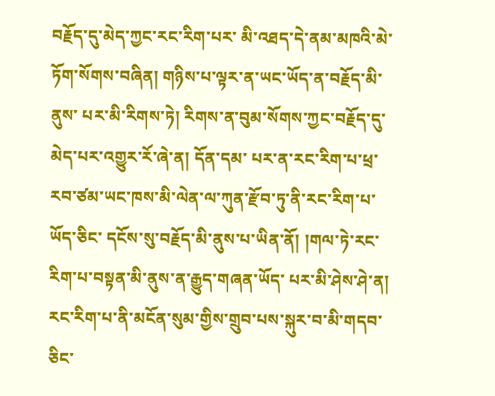བརྗོད་དུ་མེད་ཀྱང་རང་རིག་པར་ མི་འཐད་དེ་ནམ་མཁའི་མེ་ཏོག་སོགས་བཞིན། གཉིས་པ་ལྟར་ན་ཡང་ཡོད་ན་བརྗོད་མི་ནུས་ པར་མི་རིགས་ཏེ། རིགས་ན་བུམ་སོགས་ཀྱང་བརྗོད་དུ་མེད་པར་འགྱུར་རོ་ཞེ་ན། དོན་དམ་ པར་ན་རང་རིག་པ་ཕྲ་རབ་ཙམ་ཡང་ཁས་མི་ལེན་ལ་ཀུན་རྫོབ་ཏུ་ནི་རང་རིག་པ་ཡོད་ཅིང་ དངོས་སུ་བརྗོད་མི་ནུས་པ་ཡིན་ནོ། །གལ་ཏེ་རང་རིག་པ་བསྟན་མི་ནུས་ན་རྒྱུད་གཞན་ཡོད་ པར་མི་ཤེས་ཤེ་ན། རང་རིག་པ་ནི་མངོན་སུམ་གྱིས་གྲུབ་པས་སྐུར་བ་མི་གདབ་ཅིང་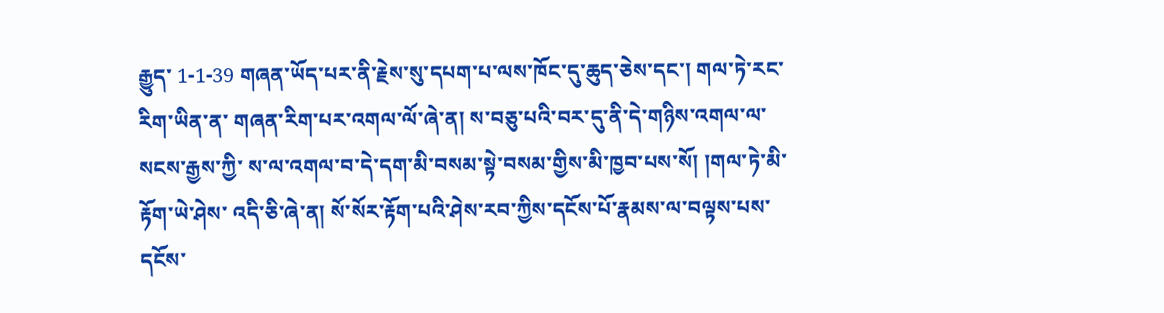རྒྱུད་ 1-1-39 གཞན་ཡོད་པར་ནི་རྗེས་སུ་དཔག་པ་ལས་ཁོང་དུ་ཆུད་ཅེས་དང་། གལ་ཏེ་རང་རིག་ཡིན་ན་ གཞན་རིག་པར་འགལ་ལོ་ཞེ་ན། ས་བཅུ་པའི་བར་དུ་ནི་དེ་གཉིས་འགལ་ལ་སངས་རྒྱས་ཀྱི་ ས་ལ་འགལ་བ་དེ་དག་མི་བསམ་སྟེ་བསམ་གྱིས་མི་ཁྱབ་པས་སོ། །གལ་ཏེ་མི་རྟོག་ཡེ་ཤེས་ འདི་ཅི་ཞེ་ན། སོ་སོར་རྟོག་པའི་ཤེས་རབ་ཀྱིས་དངོས་པོ་རྣམས་ལ་བལྟས་པས་དངོས་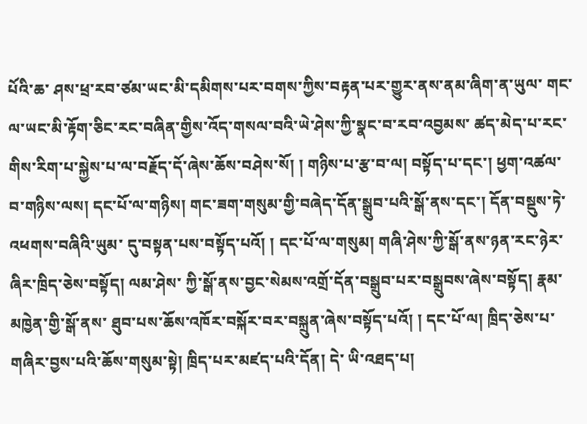པོའི་ཆ་ ཤས་ཕྲ་རབ་ཙམ་ཡང་མི་དམིགས་པར་བགས་ཀྱིས་བརྟན་པར་གྱུར་ནས་ནམ་ཞིག་ན་ཡུལ་ གང་ལ་ཡང་མི་རྟོག་ཅིང་རང་བཞིན་གྱིས་འོད་གསལ་བའི་ཡེ་ཤེས་ཀྱི་སྣང་བ་རབ་འབྱམས་ ཚད་མེད་པ་རང་གིས་རིག་པ་སྐྱེས་པ་ལ་བརྗོད་དོ་ཞེས་ཆོས་བཤེས་སོ། ། གཉིས་པ་རྩ་བ་ལ། བསྟོད་པ་དང་། ཕྱག་འཚལ་བ་གཉིས་ལས། དང་པོ་ལ་གཉིས། གང་ཟག་གསུམ་གྱི་བཞེད་དོན་སྒྲུབ་པའི་སྒོ་ནས་དང་། དོན་བསྡུས་ཏེ་འཕགས་བཞིའི་ཡུམ་ དུ་བསྟན་པས་བསྟོད་པའོ། ། དང་པོ་ལ་གསུམ། གཞི་ཤེས་ཀྱི་སྒོ་ནས་ཉན་རང་ཉེར་ཞིར་ཁྲིད་ཅེས་བསྟོད། ལམ་ཤེས་ ཀྱི་སྒོ་ནས་བྱང་སེམས་འགྲོ་དོན་བསྒྲུབ་པར་བསྒྲུབས་ཞེས་བསྟོད། རྣམ་མཁྱེན་གྱི་སྒོ་ནས་ ཐུབ་པས་ཆོས་འཁོར་བསྐོར་བར་བསྐྲུན་ཞེས་བསྟོད་པའོ། ། དང་པོ་ལ། ཁྲིད་ཅེས་པ་གཞིར་བྱས་པའི་ཆོས་གསུམ་སྟེ། ཁྲིད་པར་མཛད་པའི་དོན། དེ་ ཡི་འཐད་པ།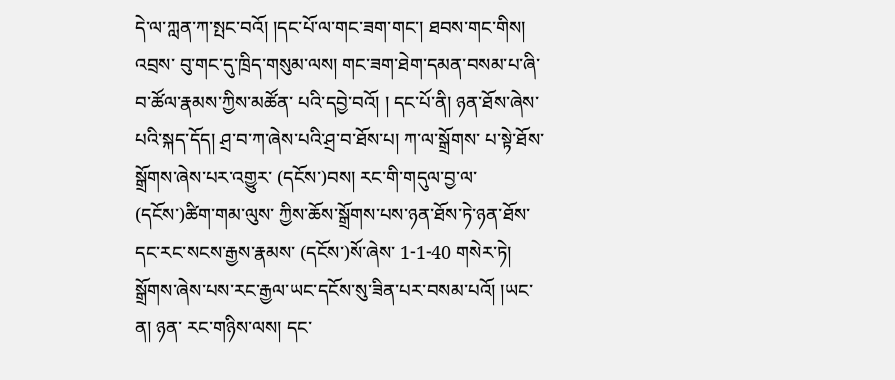དེ་ལ་ཀླན་ཀ་སྤང་བའོ། །དང་པོ་ལ་གང་ཟག་གང་། ཐབས་གང་གིས། འབྲས་ བུ་གང་དུ་ཁྲིད་གསུམ་ལས། གང་ཟག་ཐེག་དམན་བསམ་པ་ཞི་བ་ཚོལ་རྣམས་ཀྱིས་མཚོན་ པའི་དབྱེ་བའོ། ། དང་པོ་ནི། ཉན་ཐོས་ཞེས་པའི་སྐད་དོད། ཤྲ་བ་ཀ་ཞེས་པའི་ཤྲ་བ་ཐོས་པ། ཀ་ལ་སྒྲོགས་ པ་སྟེ་ཐོས་སྒྲོགས་ཞེས་པར་འགྱུར་ (དངོས་)བས། རང་གི་གདུལ་བྱ་ལ་ (དངོས་)ཚིག་གམ་ལུས་ ཀྱིས་ཆོས་སྒྲོགས་པས་ཉན་ཐོས་ཏེ་ཉན་ཐོས་དང་རང་སངས་རྒྱས་རྣམས་ (དངོས་)སོ་ཞེས་ 1-1-40 གསེར་ཏེ། སྒྲོགས་ཞེས་པས་རང་རྒྱལ་ཡང་དངོས་སུ་ཟིན་པར་བསམ་པའོ། །ཡང་ན། ཉན་ རང་གཉིས་ལས། དང་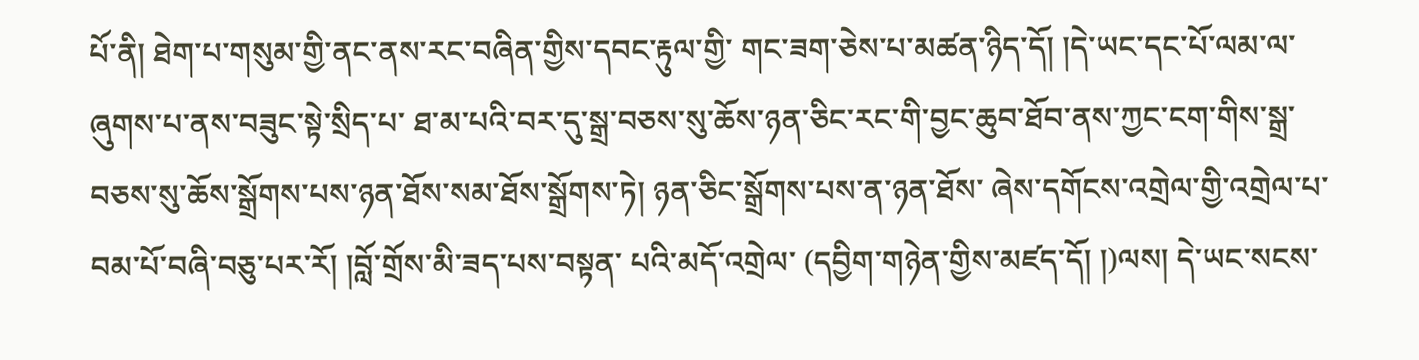པོ་ནི། ཐེག་པ་གསུམ་གྱི་ནང་ནས་རང་བཞིན་གྱིས་དབང་རྟུལ་གྱི་ གང་ཟག་ཅེས་པ་མཚན་ཉིད་དོ། །དེ་ཡང་དང་པོ་ལམ་ལ་ཞུགས་པ་ནས་བཟུང་སྟེ་སྲིད་པ་ ཐ་མ་པའི་བར་དུ་སྒྲ་བཅས་སུ་ཆོས་ཉན་ཅིང་རང་གི་བྱང་ཆུབ་ཐོབ་ནས་ཀྱང་ངག་གིས་སྒྲ་ བཅས་སུ་ཆོས་སྒྲོགས་པས་ཉན་ཐོས་སམ་ཐོས་སྒྲོགས་ཏེ། ཉན་ཅིང་སྒྲོགས་པས་ན་ཉན་ཐོས་ ཞེས་དགོངས་འགྲེལ་གྱི་འགྲེལ་པ་བམ་པོ་བཞི་བཅུ་པར་རོ། །བློ་གྲོས་མི་ཟད་པས་བསྟན་ པའི་མདོ་འགྲེལ་ (དབྱིག་གཉེན་གྱིས་མཛད་དོ། །)ལས། དེ་ཡང་སངས་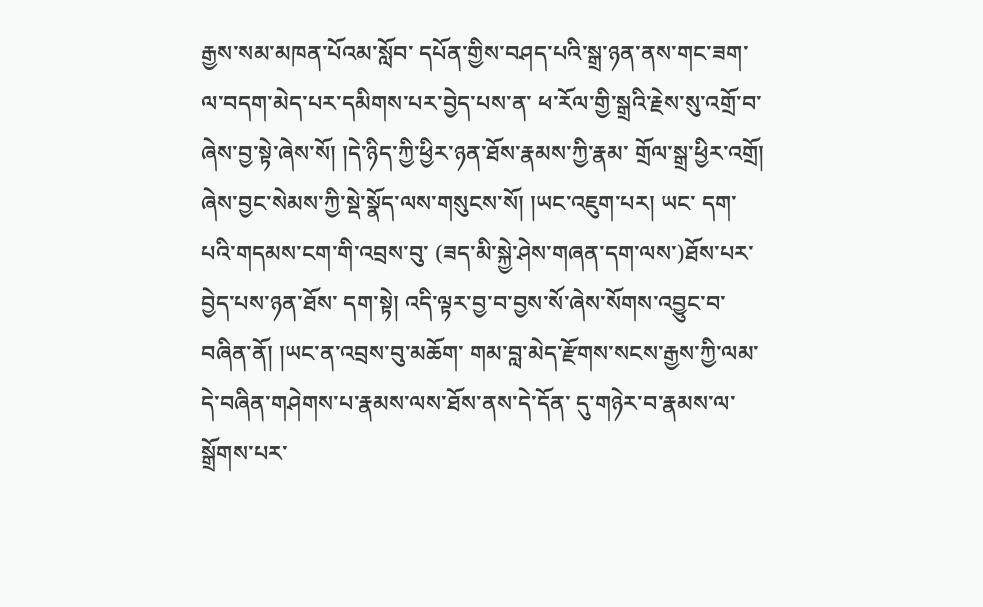རྒྱས་སམ་མཁན་པོའམ་སློབ་ དཔོན་གྱིས་བཤད་པའི་སྒྲ་ཉན་ནས་གང་ཟག་ལ་བདག་མེད་པར་དམིགས་པར་བྱེད་པས་ན་ ཕ་རོལ་གྱི་སྒྲའི་རྗེས་སུ་འགྲོ་བ་ཞེས་བྱ་སྟེ་ཞེས་སོ། །དེ་ཉིད་ཀྱི་ཕྱིར་ཉན་ཐོས་རྣམས་ཀྱི་རྣམ་ གྲོལ་སྒྲ་ཕྱིར་འགྲོ། ཞེས་བྱང་སེམས་ཀྱི་སྡེ་སྣོད་ལས་གསུངས་སོ། །ཡང་འཇུག་པར། ཡང་ དག་པའི་གདམས་ངག་གི་འབྲས་བུ་ (ཟད་མི་སྐྱེ་ཤེས་གཞན་དག་ལས་)ཐོས་པར་བྱེད་པས་ཉན་ཐོས་ དག་སྟེ། འདི་ལྟར་བྱ་བ་བྱས་སོ་ཞེས་སོགས་འབྱུང་བ་བཞིན་ནོ། །ཡང་ན་འབྲས་བུ་མཆོག་ གམ་བླ་མེད་རྫོགས་སངས་རྒྱས་ཀྱི་ལམ་དེ་བཞིན་གཤེགས་པ་རྣམས་ལས་ཐོས་ནས་དེ་དོན་ དུ་གཉེར་བ་རྣམས་ལ་སྒྲོགས་པར་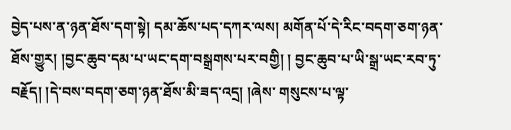བྱེད་པས་ན་ཉན་ཐོས་དག་སྟེ། དམ་ཆོས་པད་དཀར་ལས། མགོན་པོ་དེ་རིང་བདག་ཅག་ཉན་ཐོས་གྱུར། །བྱང་ཆུབ་དམ་པ་ཡང་དག་བསྒྲགས་པར་བགྱི། ། བྱང་ཆུབ་པ་ཡི་སྒྲ་ཡང་རབ་ཏུ་བརྗོད། །དེ་བས་བདག་ཅག་ཉན་ཐོས་མི་ཟད་འདྲ། །ཞེས་ གསུངས་པ་ལྟ་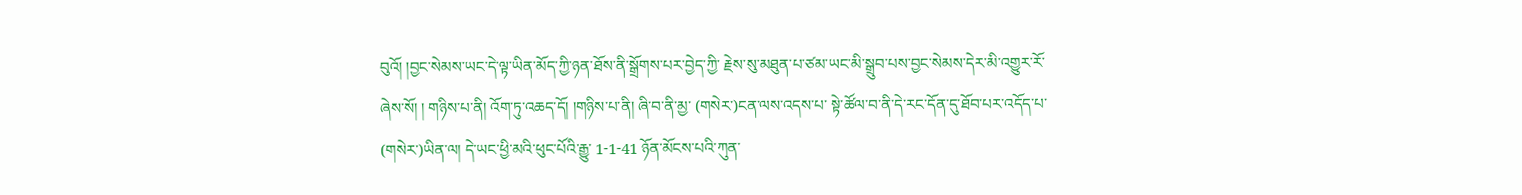བུའོ། །བྱང་སེམས་ཡང་དེ་ལྟ་ཡིན་མོད་ཀྱི་ཉན་ཐོས་ནི་སྒྲོགས་པར་བྱེད་ཀྱི་ རྗེས་སུ་མཐུན་པ་ཙམ་ཡང་མི་སྒྲུབ་པས་བྱང་སེམས་དེར་མི་འགྱུར་རོ་ཞེས་སོ། ། གཉིས་པ་ནི། འོག་ཏུ་འཆད་དོ། །གཉིས་པ་ནི། ཞི་བ་ནི་མྱ་ (གསེར་)ངན་ལས་འདས་པ་ སྟེ་ཚོལ་བ་ནི་དེ་རང་དོན་དུ་ཐོབ་པར་འདོད་པ་ (གསེར་)ཡིན་ལ། དེ་ཡང་ཕྱི་མའི་ཕུང་པོའི་རྒྱུ་ 1-1-41 ཉོན་མོངས་པའི་ཀུན་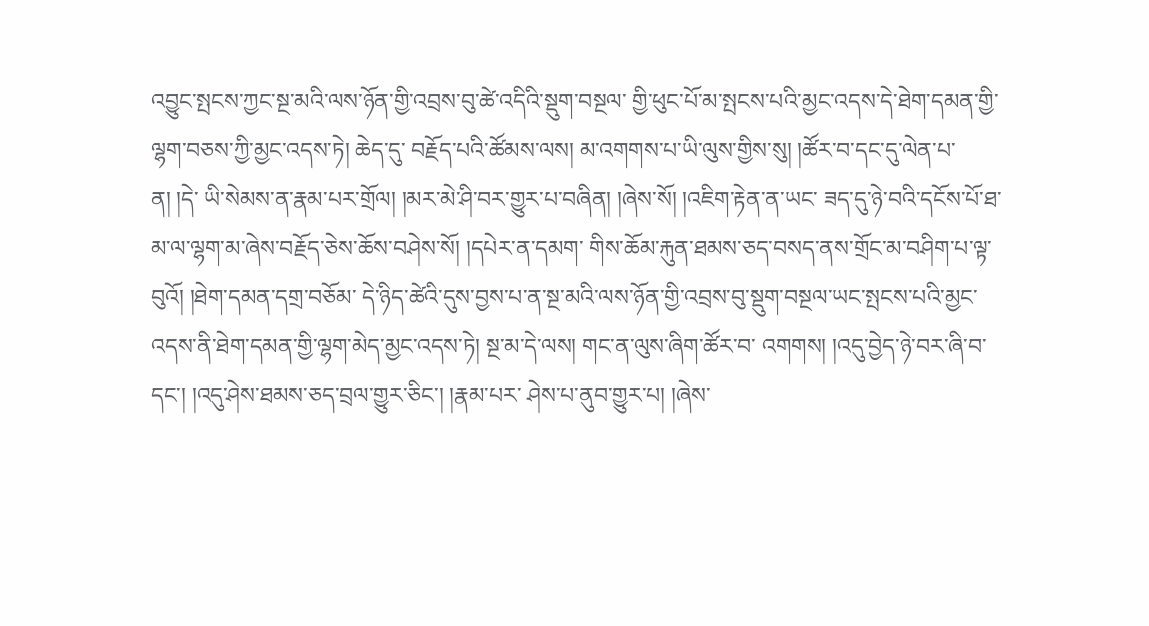འབྱུང་སྤངས་ཀྱང་སྔ་མའི་ལས་ཉོན་གྱི་འབྲས་བུ་ཚེ་འདིའི་སྡུག་བསྔལ་ གྱི་ཕུང་པོ་མ་སྤངས་པའི་མྱང་འདས་དེ་ཐེག་དམན་གྱི་ལྷག་བཅས་ཀྱི་མྱང་འདས་ཏེ། ཆེད་དུ་ བརྗོད་པའི་ཚོམས་ལས། མ་འགགས་པ་ཡི་ལུས་གྱིས་སུ། །ཚོར་བ་དང་དུ་ལེན་པ་ན། །དེ་ ཡི་སེམས་ན་རྣམ་པར་གྲོལ། །མར་མེ་ཤི་བར་གྱུར་པ་བཞིན། །ཞེས་སོ། །འཇིག་རྟེན་ན་ཡང་ ཟད་དུ་ཉེ་བའི་དངོས་པོ་ཐ་མ་ལ་ལྷག་མ་ཞེས་བརྗོད་ཅེས་ཆོས་བཤེས་སོ། །དཔེར་ན་དམག་ གིས་ཆོམ་རྐུན་ཐམས་ཅད་བསད་ནས་གྲོང་མ་བཤིག་པ་ལྟ་བུའོ། །ཐེག་དམན་དགྲ་བཅོམ་ དེ་ཉིད་ཚེའི་དུས་བྱས་པ་ན་སྔ་མའི་ལས་ཉོན་གྱི་འབྲས་བུ་སྡུག་བསྔལ་ཡང་སྤངས་པའི་མྱང་ འདས་ནི་ཐེག་དམན་གྱི་ལྷག་མེད་མྱང་འདས་ཏེ། སྔ་མ་དེ་ལས། གང་ན་ལུས་ཞིག་ཚོར་བ་ འགགས། །འདུ་བྱེད་ཉེ་བར་ཞི་བ་དང་། །འདུ་ཤེས་ཐམས་ཅད་བྲལ་གྱུར་ཅིང་། །རྣམ་པར་ ཤེས་པ་ནུབ་གྱུར་པ། །ཞེས་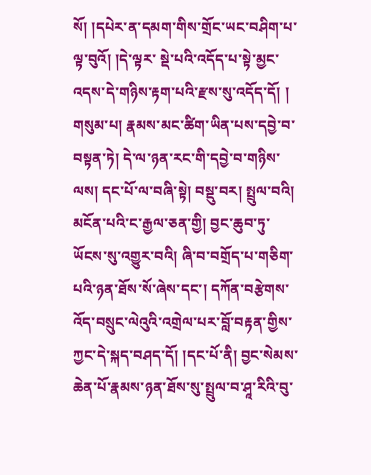སོ། །དཔེར་ན་དམག་གིས་གྲོང་ཡང་བཤིག་པ་ལྟ་བུའོ། །དེ་ལྟར་ སྡེ་པའི་འདོད་པ་སྟེ་མྱང་འདས་དེ་གཉིས་རྟག་པའི་རྫས་སུ་འདོད་དོ། ། གསུམ་པ། རྣམས་མང་ཚིག་ཡིན་པས་དབྱེ་བ་བསྟན་ཏེ། དེ་ལ་ཉན་རང་གི་དབྱེ་བ་གཉིས་ ལས། དང་པོ་ལ་བཞི་སྟེ། བསྡུ་བར། སྤྲུལ་བའི། མངོན་པའི་ང་རྒྱལ་ཅན་གྱི། བྱང་ཆུབ་ཏུ་ ཡོངས་སུ་འགྱུར་བའི། ཞི་བ་བགྲོད་པ་གཅིག་པའི་ཉན་ཐོས་སོ་ཞེས་དང་། དཀོན་བརྩེགས་ འོད་བསྲུང་ལེའུའི་འགྲེལ་པར་བློ་བརྟན་གྱིས་ཀྱང་དེ་སྐད་བཤད་དོ། །དང་པོ་ནི། བྱང་སེམས་ ཆེན་པོ་རྣམས་ཉན་ཐོས་སུ་སྤྲུལ་བ་ཤཱ་རིའི་བུ་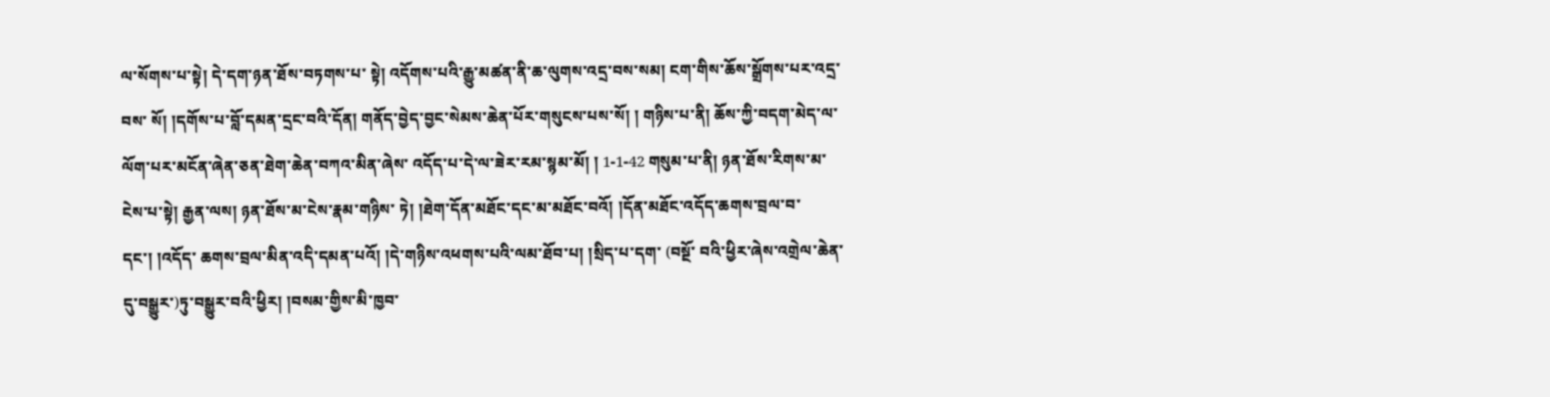ལ་སོགས་པ་སྟེ། དེ་དག་ཉན་ཐོས་བཏགས་པ་ སྟེ། འདོགས་པའི་རྒྱུ་མཚན་ནི་ཆ་ལུགས་འདྲ་བས་སམ། ངག་གིས་ཆོས་སྒྲོགས་པར་འདྲ་བས་ སོ། །དགོས་པ་བློ་དམན་དྲང་བའི་དོན། གནོད་བྱེད་བྱང་སེམས་ཆེན་པོར་གསུངས་པས་སོ། ། གཉིས་པ་ནི། ཆོས་ཀྱི་བདག་མེད་ལ་ལོག་པར་མངོན་ཞེན་ཅན་ཐེག་ཆེན་བཀའ་མིན་ཞེས་ འདོད་པ་དེ་ལ་ཟེར་རམ་སྙམ་མོ། ། 1-1-42 གསུམ་པ་ནི། ཉན་ཐོས་རིགས་མ་ངེས་པ་སྟེ། རྒྱན་ལས། ཉན་ཐོས་མ་ངེས་རྣམ་གཉིས་ ཏེ། །ཐེག་དོན་མཐོང་དང་མ་མཐོང་བའོ། །དོན་མཐོང་འདོད་ཆགས་བྲལ་བ་དང་། །འདོད་ ཆགས་བྲལ་མིན་འདི་དམན་པའོ། །དེ་གཉིས་འཕགས་པའི་ལམ་ཐོབ་པ། །སྲིད་པ་དག་ (བསྔོ་ བའི་ཕྱིར་ཞེས་འགྲེལ་ཆེན་དུ་བསྒྱུར་)ཏུ་བསྒྱུར་བའི་ཕྱིར། །བསམ་གྱིས་མི་ཁྱབ་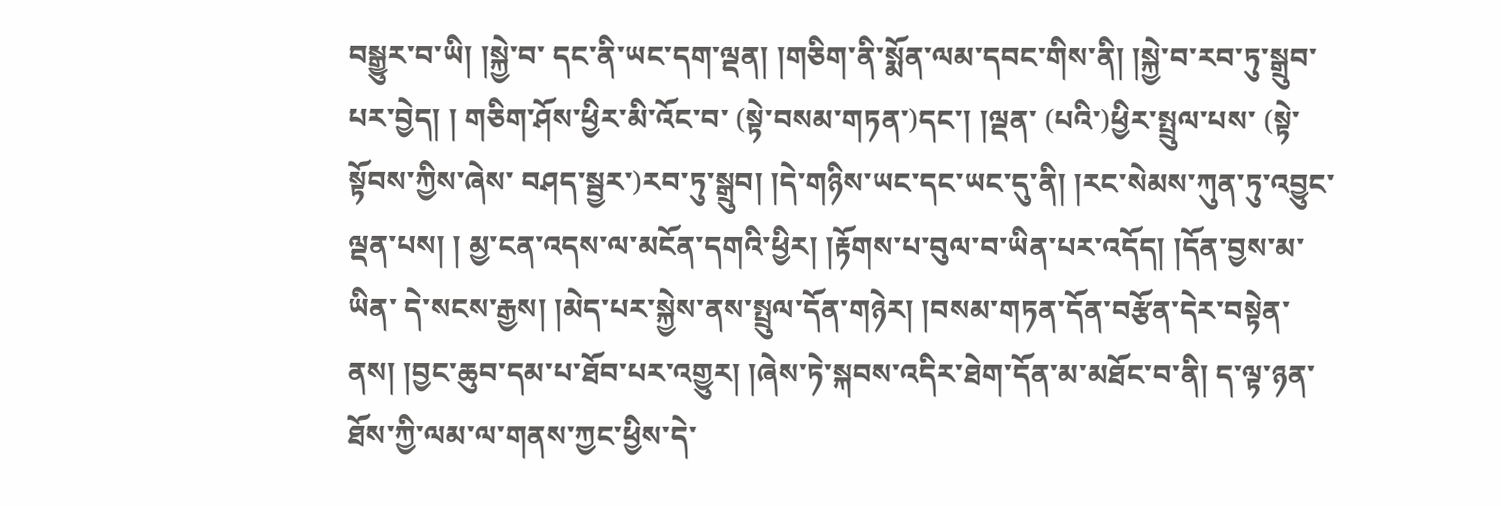བསྒྱུར་བ་ཡི། །སྐྱེ་བ་ དང་ནི་ཡང་དག་ལྡན། །གཅིག་ནི་སྨོན་ལམ་དབང་གིས་ནི། །སྐྱེ་བ་རབ་ཏུ་སྒྲུབ་པར་བྱེད། ། གཅིག་ཤོས་ཕྱིར་མི་འོང་བ་ (སྟེ་བསམ་གཏན་)དང་། །ལྡན་ (པའི་)ཕྱིར་སྤྲུལ་པས་ (སྟེ་སྟོབས་ཀྱིས་ཞེས་ བཤད་སྦྱར་)རབ་ཏུ་སྒྲུབ། །དེ་གཉིས་ཡང་དང་ཡང་དུ་ནི། །རང་སེམས་ཀུན་ཏུ་འབྱུང་ལྡན་པས། ། མྱ་ངན་འདས་ལ་མངོན་དགའི་ཕྱིར། །རྟོགས་པ་བུལ་བ་ཡིན་པར་འདོད། །དོན་བྱས་མ་ཡིན་ དེ་སངས་རྒྱས། །མེད་པར་སྐྱེས་ནས་སྤྲུལ་དོན་གཉེར། །བསམ་གཏན་དོན་བརྩོན་དེར་བསྟེན་ ནས། །བྱང་ཆུབ་དམ་པ་ཐོབ་པར་འགྱུར། །ཞེས་ཏེ་སྐབས་འདིར་ཐེག་དོན་མ་མཐོང་བ་ནི། ད་ལྟ་ཉན་ཐོས་ཀྱི་ལམ་ལ་གནས་ཀྱང་ཕྱིས་དེ་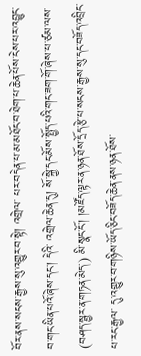བོར་ནས་སངས་རྒྱས་སུ་འགྱུར་བ་སྟེ། འགྲེལ་ པར་བདེན་པ་མ་མཐོང་བ་ཐེག་པ་ཆེན་པོས་ངེས་པར་འབྱུང་བ་གང་ཡིན་པའོ་ཞེས་དང་། དེའི་ འགྲེལ་ཆེན་དུ། སོ་སྐྱེ་དང་མོས་སྤྱོད་པའི་གང་ཟག་གོ་ཞེས་པ་ཙམ་ལས་ (བཤད་སྦྱར་ན་གཏན་མེད་) མི་སྣང་ངོ་། །མཛོད་ལྟར་ན་ཉན་ཐོས་དྲོད་རྩེ་པ་སངས་རྒྱས་སུ་དང་བཟོད་འབྲིང་པ་རང་རྒྱལ་ དུ་འགྱུར་བ་གཉིས་ཡོད་ཅིང་བཟོད་ཆེན་ནས་ཉན་ཐོས་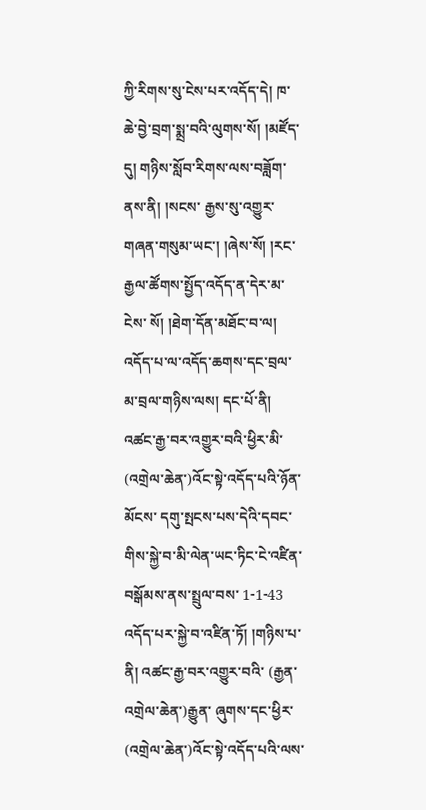ཀྱི་རིགས་སུ་ངེས་པར་འདོད་དེ། ཁ་ ཆེ་བྱེ་བྲག་སྨྲ་བའི་ལུགས་སོ། །མཛོད་དུ། གཉིས་སློབ་རིགས་ལས་བཟློག་ནས་ནི། །སངས་ རྒྱས་སུ་འགྱུར་གཞན་གསུམ་ཡང་། །ཞེས་སོ། །རང་རྒྱལ་ཚོགས་སྤྱོད་འདོད་ན་དེར་མ་ངེས་ སོ། །ཐེག་དོན་མཐོང་བ་ལ། འདོད་པ་ལ་འདོད་ཆགས་དང་བྲལ་མ་བྲལ་གཉིས་ལས། དང་པོ་ནི། འཚང་རྒྱ་བར་འགྱུར་བའི་ཕྱིར་མི་ (འགྲེལ་ཆེན་)འོང་སྟེ་འདོད་པའི་ཉོན་མོངས་ དགུ་སྤངས་པས་དེའི་དབང་གིས་སྐྱེ་བ་མི་ལེན་ཡང་ཏིང་ངེ་འཛིན་བསྒོམས་ནས་སྤྲུལ་བས་ 1-1-43 འདོད་པར་སྐྱེ་བ་འཛིན་ཏོ། །གཉིས་པ་ནི། འཚང་རྒྱ་བར་འགྱུར་བའི་ (རྒྱན་འགྲེལ་ཆེན་)རྒྱུན་ ཞུགས་དང་ཕྱིར་ (འགྲེལ་ཆེན་)འོང་སྟེ་འདོད་པའི་ལས་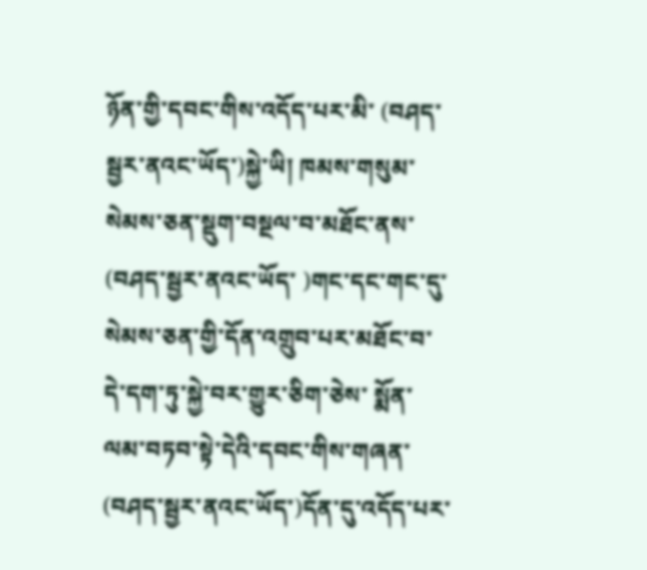ཉོན་གྱི་དབང་གིས་འདོད་པར་མི་ (བཤད་ སྦྱར་ནའང་ཡོད་)སྐྱེ་ཡི། ཁམས་གསུམ་སེམས་ཅན་སྡུག་བསྔལ་བ་མཐོང་ནས་ (བཤད་སྦྱར་ནའང་ཡོད་ )གང་དང་གང་དུ་སེམས་ཅན་གྱི་དོན་འགྲུབ་པར་མཐོང་བ་དེ་དག་ཏུ་སྐྱེ་བར་གྱུར་ཅིག་ཅེས་ སྨོན་ལམ་བཏབ་སྟེ་དེའི་དབང་གིས་གཞན་ (བཤད་སྦྱར་ནའང་ཡོད་)དོན་དུ་འདོད་པར་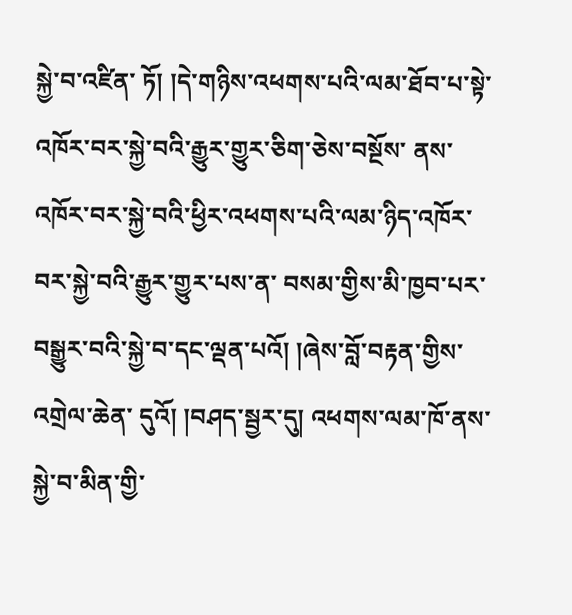སྐྱེ་བ་འཛིན་ ཏོ། །དེ་གཉིས་འཕགས་པའི་ལམ་ཐོབ་པ་སྟེ་འཁོར་བར་སྐྱེ་བའི་རྒྱུར་གྱུར་ཅིག་ཅེས་བསྔོས་ ནས་འཁོར་བར་སྐྱེ་བའི་ཕྱིར་འཕགས་པའི་ལམ་ཉིད་འཁོར་བར་སྐྱེ་བའི་རྒྱུར་གྱུར་པས་ན་ བསམ་གྱིས་མི་ཁྱབ་པར་བསྒྱུར་བའི་སྐྱེ་བ་དང་ལྡན་པའོ། །ཞེས་བློ་བརྟན་གྱིས་འགྲེལ་ཆེན་ དུའོ། །བཤད་སྦྱར་དུ། འཕགས་ལམ་ཁོ་ནས་སྐྱེ་བ་མིན་གྱི་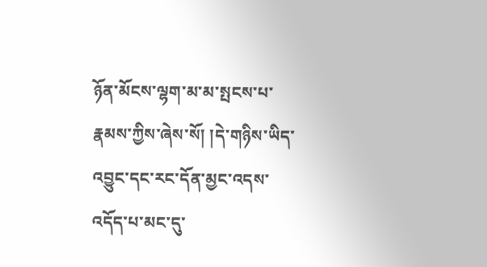ཉོན་མོངས་ལྷག་མ་མ་སྤངས་པ་ རྣམས་ཀྱིས་ཞེས་སོ། །དེ་གཉིས་ཡིད་འབྱུང་དང་རང་དོན་མྱང་འདས་འདོད་པ་མང་དུ་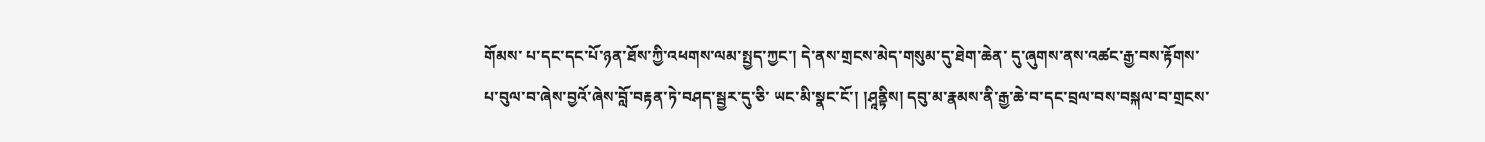གོམས་ པ་དང་དང་པོ་ཉན་ཐོས་ཀྱི་འཕགས་ལམ་སྤྱད་ཀྱང་། དེ་ནས་གྲངས་མེད་གསུམ་དུ་ཐེག་ཆེན་ དུ་ཞུགས་ནས་འཚང་རྒྱ་བས་རྟོགས་པ་བུལ་བ་ཞེས་བྱའོ་ཞེས་བློ་བརྟན་ཏེ་བཤད་སྦྱར་དུ་ཅི་ ཡང་མི་སྣང་ངོ་། །ཤཱནྟིས། དབུ་མ་རྣམས་ནི་རྒྱ་ཆེ་བ་དང་བྲལ་བས་བསྐལ་བ་གྲངས་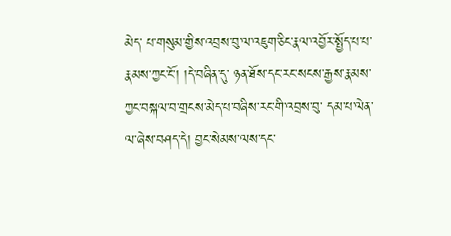མེད་ པ་གསུམ་གྱིས་འབྲས་བུ་ལ་འཇུག་ཅིང་རྣལ་འབྱོར་སྤྱོད་པ་པ་རྣམས་ཀྱང་ངོ་། །དེ་བཞིན་དུ་ ཉན་ཐོས་དང་རང་སངས་རྒྱས་རྣམས་ཀྱང་བསྐལ་བ་གྲངས་མེད་པ་བཞིས་རང་གི་འབྲས་བུ་ དམ་པ་ལེན་ལ་ཞེས་བཤད་དེ། བྱང་སེམས་ལས་དང་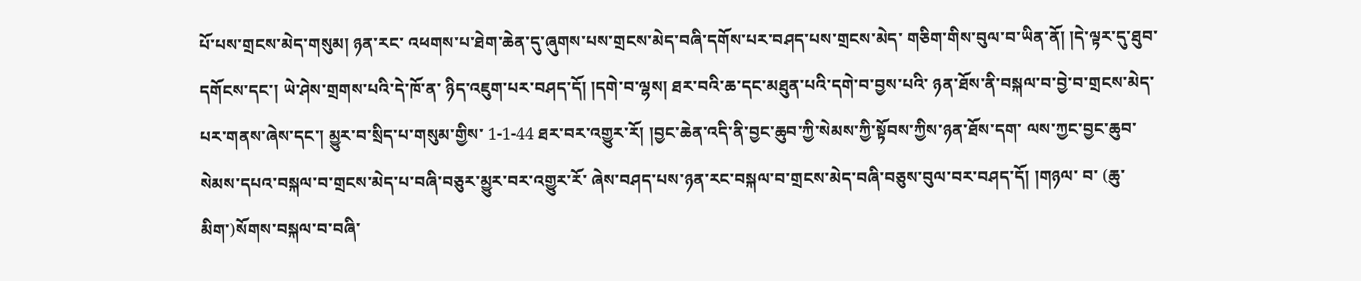པོ་པས་གྲངས་མེད་གསུམ། ཉན་རང་ འཕགས་པ་ཐེག་ཆེན་དུ་ཞུགས་པས་གྲངས་མེད་བཞི་དགོས་པར་བཤད་པས་གྲངས་མེད་ གཅིག་གིས་བུལ་བ་ཡིན་ནོ། །དེ་ལྟར་དུ་ཐུབ་དགོངས་དང་། ཡེ་ཤེས་གྲགས་པའི་དེ་ཁོ་ན་ ཉིད་འཇུག་པར་བཤད་དོ། །དགེ་བ་ལྷས། ཐར་བའི་ཆ་དང་མཐུན་པའི་དགེ་བ་བྱས་པའི་ ཉན་ཐོས་ནི་བསྐལ་བ་བྱེ་བ་གྲངས་མེད་པར་གནས་ཞེས་དང་། མྱུར་བ་སྲིད་པ་གསུམ་གྱིས་ 1-1-44 ཐར་བར་འགྱུར་རོ། །བྱང་ཆེན་འདི་ནི་བྱང་ཆུབ་ཀྱི་སེམས་ཀྱི་སྟོབས་ཀྱིས་ཉན་ཐོས་དག་ ལས་ཀྱང་བྱང་ཆུབ་སེམས་དཔའ་བསྐལ་བ་གྲངས་མེད་པ་བཞི་བཅུར་མྱུར་བར་འགྱུར་རོ་ ཞེས་བཤད་པས་ཉན་རང་བསྐལ་བ་གྲངས་མེད་བཞི་བཅུས་བུལ་བར་བཤད་དོ། །གཉལ་ བ་ (ཆུ་མིག་)སོགས་བསྐལ་བ་བཞི་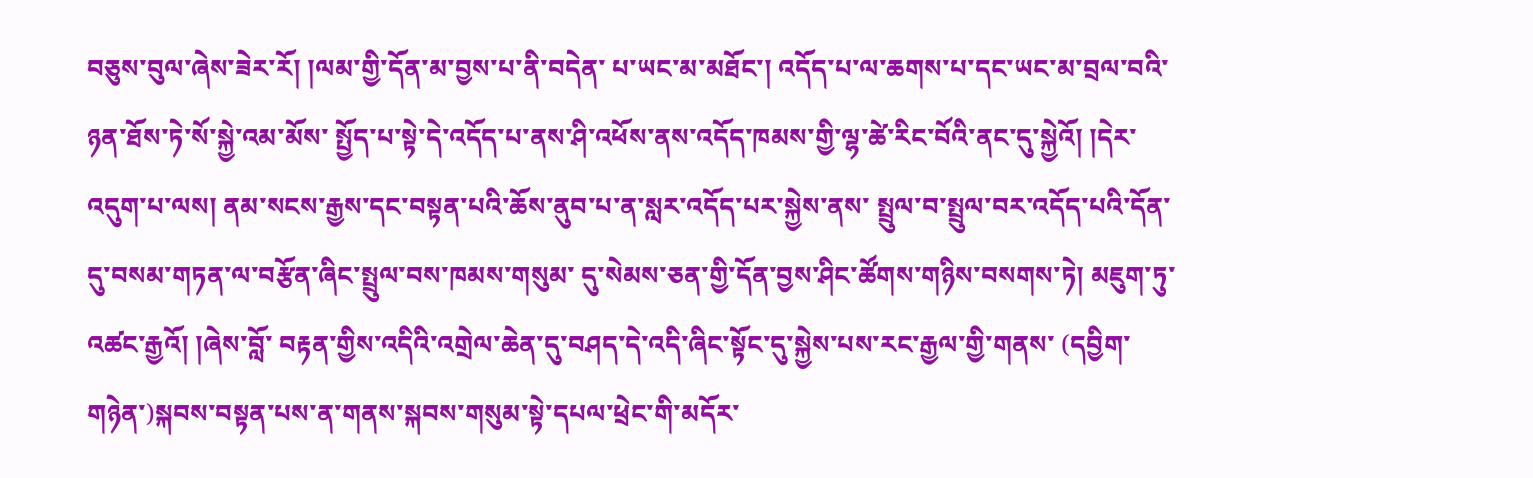བཅུས་བུལ་ཞེས་ཟེར་རོ། །ལམ་གྱི་དོན་མ་བྱས་པ་ནི་བདེན་ པ་ཡང་མ་མཐོང་། འདོད་པ་ལ་ཆགས་པ་དང་ཡང་མ་བྲལ་བའི་ཉན་ཐོས་ཏེ་སོ་སྐྱེ་འམ་མོས་ སྤྱོད་པ་སྟེ་དེ་འདོད་པ་ནས་ཤི་འཕོས་ནས་འདོད་ཁམས་གྱི་ལྷ་ཚེ་རིང་བོའི་ནང་དུ་སྐྱེའོ། །དེར་ འདུག་པ་ལས། ནམ་སངས་རྒྱས་དང་བསྟན་པའི་ཆོས་ནུབ་པ་ན་སླར་འདོད་པར་སྐྱེས་ནས་ སྤྲུལ་བ་སྤྲུལ་བར་འདོད་པའི་དོན་དུ་བསམ་གཏན་ལ་བརྩོན་ཞིང་སྤྲུལ་བས་ཁམས་གསུམ་ དུ་སེམས་ཅན་གྱི་དོན་བྱས་ཤིང་ཚོགས་གཉིས་བསགས་ཏེ། མཇུག་ཏུ་འཚང་རྒྱའོ། །ཞེས་བློ་ བརྟན་གྱིས་འདིའི་འགྲེལ་ཆེན་དུ་བཤད་དེ་འདི་ཞིང་སྟོང་དུ་སྐྱེས་པས་རང་རྒྱལ་གྱི་གནས་ (དབྱིག་གཉེན་)སྐབས་བསྟན་པས་ན་གནས་སྐབས་གསུམ་སྟེ་དཔལ་ཕྲེང་གི་མདོར་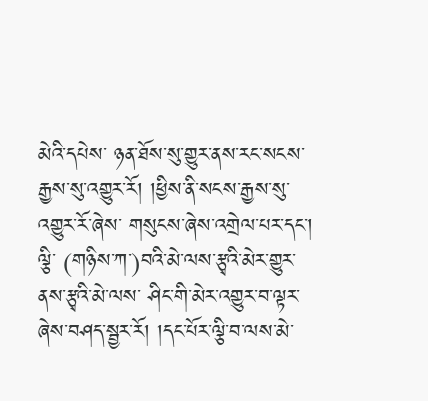མེའི་དཔེས་ ཉན་ཐོས་སུ་གྱུར་ནས་རང་སངས་རྒྱས་སུ་འགྱུར་རོ། །ཕྱིས་ནི་སངས་རྒྱས་སུ་འགྱུར་རོ་ཞེས་ གསུངས་ཞེས་འགྲེལ་པར་དང་། ལྕི་ (གཉིས་ཀ་)བའི་མེ་ལས་རྩྭའི་མེར་གྱུར་ནས་རྩྭའི་མེ་ལས་ ཤིང་གི་མེར་འགྱུར་བ་ལྟར་ཞེས་བཤད་སྦྱར་རོ། །དང་པོར་ལྕི་བ་ལས་མེ་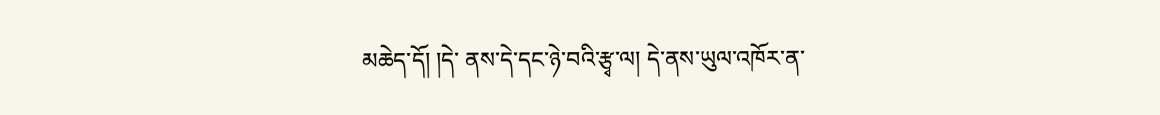མཆེད་དོ། །དེ་ ནས་དེ་དང་ཉེ་བའི་རྩྭ་ལ། དེ་ནས་ཡུལ་འཁོར་ན་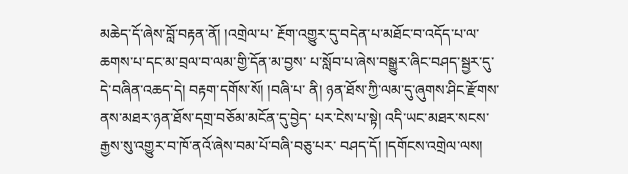མཆེད་དོ་ཞེས་བློ་བརྟན་ནོ། །འགྲེལ་པ་ རྔོག་འགྱུར་དུ་བདེན་པ་མཐོང་བ་འདོད་པ་ལ་ཆགས་པ་དང་མ་བྲལ་བ་ལམ་གྱི་དོན་མ་བྱས་ པ་སློབ་པ་ཞེས་བསྒྱུར་ཞིང་བཤད་སྦྱར་དུ་དེ་བཞིན་འཆད་དེ། བརྟག་དགོས་སོ། །བཞི་པ་ ནི། ཉན་ཐོས་ཀྱི་ལམ་དུ་ཞུགས་ཤིང་རྫོགས་ནས་མཐར་ཉན་ཐོས་དགྲ་བཅོམ་མངོན་དུ་བྱེད་ པར་ངེས་པ་སྟེ། འདི་ཡང་མཐར་སངས་རྒྱས་སུ་འགྱུར་བ་ཁོ་ནའོ་ཞེས་བམ་པོ་བཞི་བཅུ་པར་ བཤད་དོ། །དགོངས་འགྲེལ་ལས།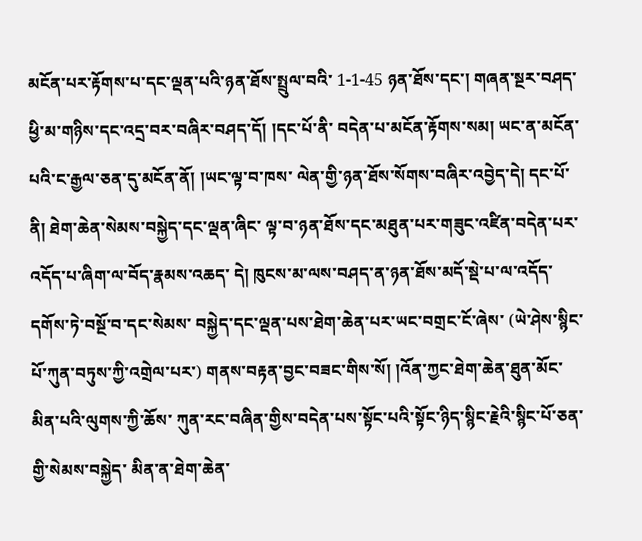མངོན་པར་རྟོགས་པ་དང་ལྡན་པའི་ཉན་ཐོས་སྤྲུལ་བའི་ 1-1-45 ཉན་ཐོས་དང་། གཞན་སྔར་བཤད་ཕྱི་མ་གཉིས་དང་འདྲ་བར་བཞིར་བཤད་དོ། །དང་པོ་ནི་ བདེན་པ་མངོན་རྟོགས་སམ། ཡང་ན་མངོན་པའི་ང་རྒྱལ་ཅན་དུ་མངོན་ནོ། །ཡང་ལྟ་བ་ཁས་ ལེན་གྱི་ཉན་ཐོས་སོགས་བཞིར་འབྱེད་དེ། དང་པོ་ནི། ཐེག་ཆེན་སེམས་བསྐྱེད་དང་ལྡན་ཞིང་ ལྟ་བ་ཉན་ཐོས་དང་མཐུན་པར་གཟུང་འཛིན་བདེན་པར་འདོད་པ་ཞིག་ལ་བོད་རྣམས་འཆད་ དེ། ཁུངས་མ་ལས་བཤད་ན་ཉན་ཐོས་མདོ་སྡེ་པ་ལ་འདོད་དགོས་ཏེ་བསྔོ་བ་དང་སེམས་ བསྐྱེད་དང་ལྡན་པས་ཐེག་ཆེན་པར་ཡང་བགྲང་ངོ་ཞེས་ (ཡེ་ཤེས་སྙིང་པོ་ཀུན་བཏུས་ཀྱི་འགྲེལ་པར་) གནས་བརྟན་བྱང་བཟང་གིས་སོ། །འོན་ཀྱང་ཐེག་ཆེན་ཐུན་མོང་མིན་པའི་ལུགས་ཀྱི་ཆོས་ ཀུན་རང་བཞིན་གྱིས་བདེན་པས་སྟོང་པའི་སྟོང་ཉིད་སྙིང་རྗེའི་སྙིང་པོ་ཅན་གྱི་སེམས་བསྐྱེད་ མིན་ན་ཐེག་ཆེན་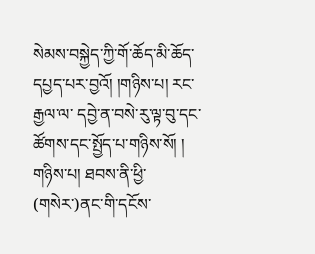སེམས་བསྐྱེད་ཀྱི་གོ་ཆོད་མི་ཆོད་དཔྱད་པར་བྱའོ། །གཉིས་པ། རང་རྒྱལ་ལ་ དབྱེ་ན་བསེ་རུ་ལྟ་བུ་དང་ཚོགས་དང་སྤྱོད་པ་གཉིས་སོ། ། གཉིས་པ། ཐབས་ནི་ཕྱི་ (གསེར་)ནང་གི་དངོས་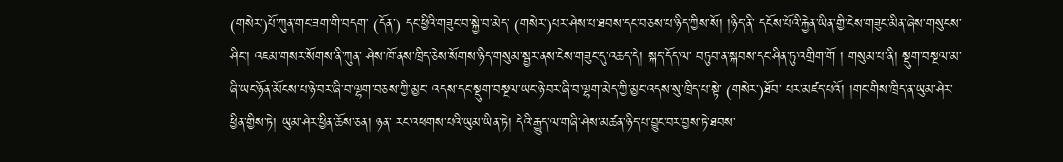(གསེར་)པོ་ཀུན་གང་ཟག་གི་བདག་ (དོན་) དང་ཕྱིའི་གཟུང་བ་སྐྱེ་བ་མེད་ (གསེར་)པར་ཤེས་པ་ཐབས་དང་བཅས་པ་ཉིད་ཀྱིས་སོ། །ཉིད་ནི་ དངོས་པོའི་རྐྱེན་ཡིན་གྱི་ངེས་གཟུང་མིན་ཞེས་གསུངས་ཤིང་། འཇམ་གསར་སོགས་ནི་ཀུན་ ཤེས་ཁོ་ནས་ཁྲིད་ཅེས་སོགས་ཉིད་གསུམ་སྦྱར་ནས་ངེས་གཟུང་དུ་འཆད་དེ། སྐད་དོད་ལ་ བཏུབ་ན་སྐབས་དང་ཤིན་ཏུ་འགྲིག་གོ ། གསུམ་པ་ནི། སྡུག་བསྔལ་མ་ཞི་ཡང་ཉོན་མོངས་པ་ཉེ་བར་ཞི་བ་ལྷག་བཅས་ཀྱི་མྱང་ འདས་དང་སྡུག་བསྔལ་ཡང་ཉེ་བར་ཞི་བ་ལྷག་མེད་ཀྱི་མྱང་འདས་སུ་ཁྲིད་པ་སྟེ་ (གསེར་)ཐོབ་ པར་མཛད་པའོ། །གང་གིས་ཁྲིད་ན་ཡུམ་ཤེར་ཕྱིན་གྱིས་ཏེ། ཡུམ་ཤེར་ཕྱིན་ཆོས་ཅན། ཉན་ རང་འཕགས་པའི་ཡུམ་ཡིན་ཏེ། དེའི་རྒྱུད་ལ་གཞི་ཤེས་མཚན་ཉིད་པ་བྱུང་བར་བྱས་ཏེ་ཐབས་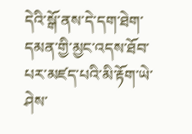དེའི་སྒོ་ནས་དེ་དག་ཐེག་དམན་གྱི་མྱང་འདས་ཐོབ་པར་མཛད་པའི་མི་རྟོག་ཡེ་ཤེས་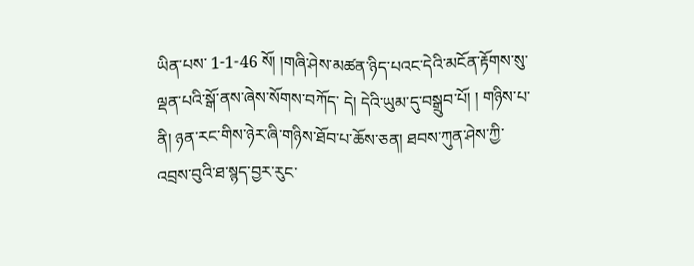ཡིན་པས་ 1-1-46 སོ། །གཞི་ཤེས་མཚན་ཉིད་པའང་དེའི་མངོན་རྟོགས་སུ་ལྡན་པའི་སྒོ་ནས་ཞེས་སོགས་བཀོད་ དེ། དེའི་ཡུམ་དུ་བསྒྲུབ་པོ། ། གཉིས་པ་ནི། ཉན་རང་གིས་ཉེར་ཞི་གཉིས་ཐོབ་པ་ཆོས་ཅན། ཐབས་ཀུན་ཤེས་ཀྱི་ འབྲས་བུའི་ཐ་སྙད་བྱར་རུང་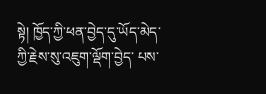སྟེ། ཁྱོད་ཀྱི་ཕན་བྱེད་དུ་ཡོད་མེད་ཀྱི་རྗེས་སུ་འཇུག་ལྡོག་བྱེད་ པས་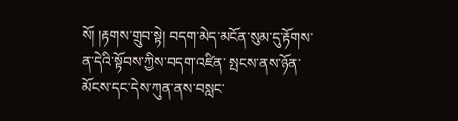སོ། །རྟགས་གྲུབ་སྟེ། བདག་མེད་མངོན་སུམ་དུ་རྟོགས་ན་དེའི་སྟོབས་ཀྱིས་བདག་འཛིན་ སྤངས་ནས་ཉོན་མོངས་དང་དེས་ཀུན་ནས་བསླང་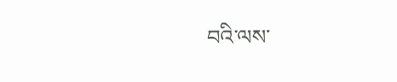བའི་ལས་